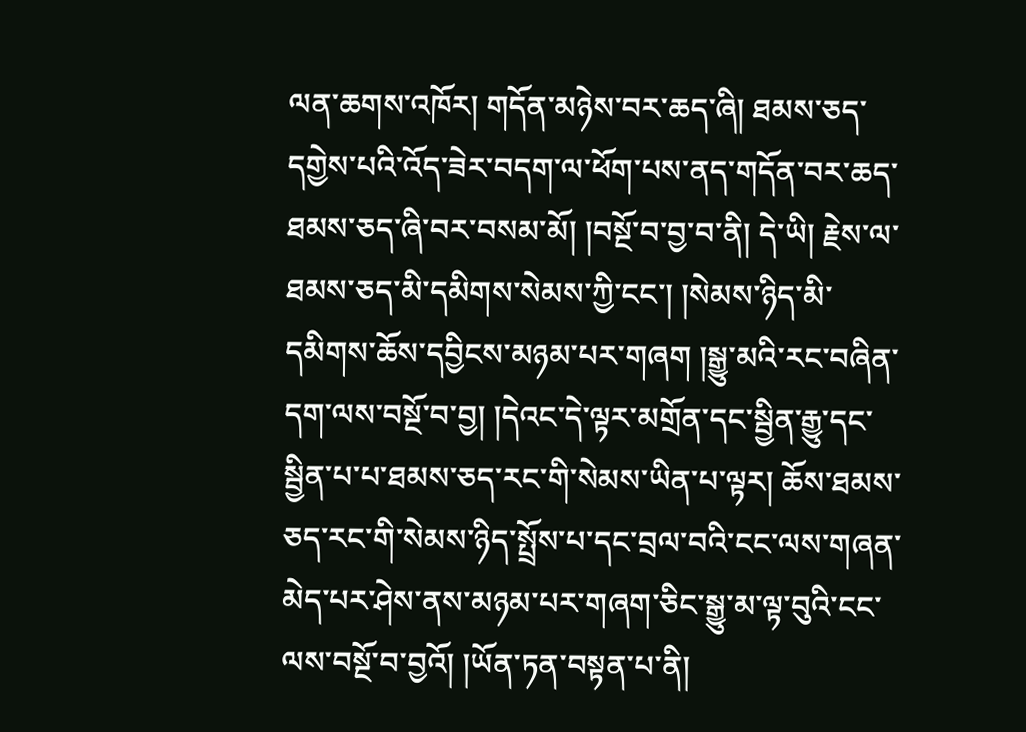ལན་ཆགས་འཁོར། གདོན་མཉེས་བར་ཆད་ཞི། ཐམས་ཅད་དགྱེས་པའི་འོད་ཟེར་བདག་ལ་ཕོག་པས་ནད་གདོན་བར་ཆད་ཐམས་ཅད་ཞི་བར་བསམ་མོ། །བསྔོ་བ་བྱ་བ་ནི། དེ་ཡི། རྗེས་ལ་ཐམས་ཅད་མི་དམིགས་སེམས་ཀྱི་ངང་། །སེམས་ཉིད་མི་དམིགས་ཆོས་དབྱིངས་མཉམ་པར་གཞག །སྒྱུ་མའི་རང་བཞིན་དག་ལས་བསྔོ་བ་བྱ། །དེའང་དེ་ལྟར་མགྲོན་དང་སྦྱིན་རྒྱུ་དང་སྦྱིན་པ་པ་ཐམས་ཅད་རང་གི་སེམས་ཡིན་པ་ལྟར། ཆོས་ཐམས་ཅད་རང་གི་སེམས་ཉིད་སྤྲོས་པ་དང་བྲལ་བའི་ངང་ལས་གཞན་མེད་པར་ཤེས་ནས་མཉམ་པར་གཞག་ཅིང་སྒྱུ་མ་ལྟ་བུའི་ངང་ལས་བསྔོ་བ་བྱའོ། །ཡོན་ཏན་བསྟན་པ་ནི།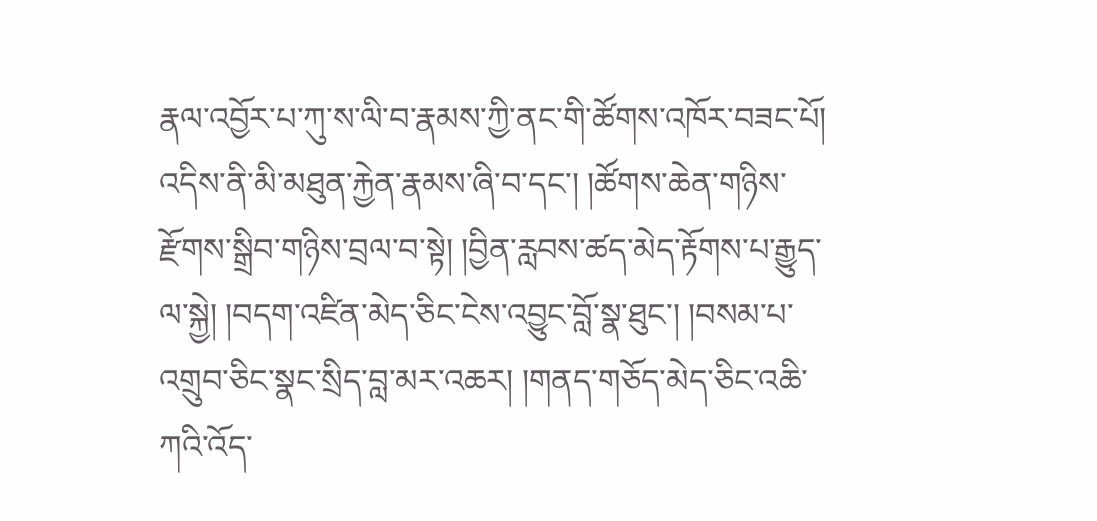རྣལ་འབྱོར་པ་ཀུ་ས་ལི་བ་རྣམས་ཀྱི་ནང་གི་ཚོགས་འཁོར་བཟང་པོ། འདིས་ནི་མི་མཐུན་རྐྱེན་རྣམས་ཞི་བ་དང་། །ཚོགས་ཆེན་གཉིས་རྫོགས་སྒྲིབ་གཉིས་བྲལ་བ་སྟེ། །བྱིན་རླབས་ཚད་མེད་རྟོགས་པ་རྒྱུད་ལ་སྐྱེ། །བདག་འཛིན་མེད་ཅིང་ངེས་འབྱུང་བློ་སྣ་ཐུང་། །བསམ་པ་འགྲུབ་ཅིང་སྣང་སྲིད་བླ་མར་འཆར། །གནད་གཅོད་མེད་ཅིང་འཆི་ཀའི་འོད་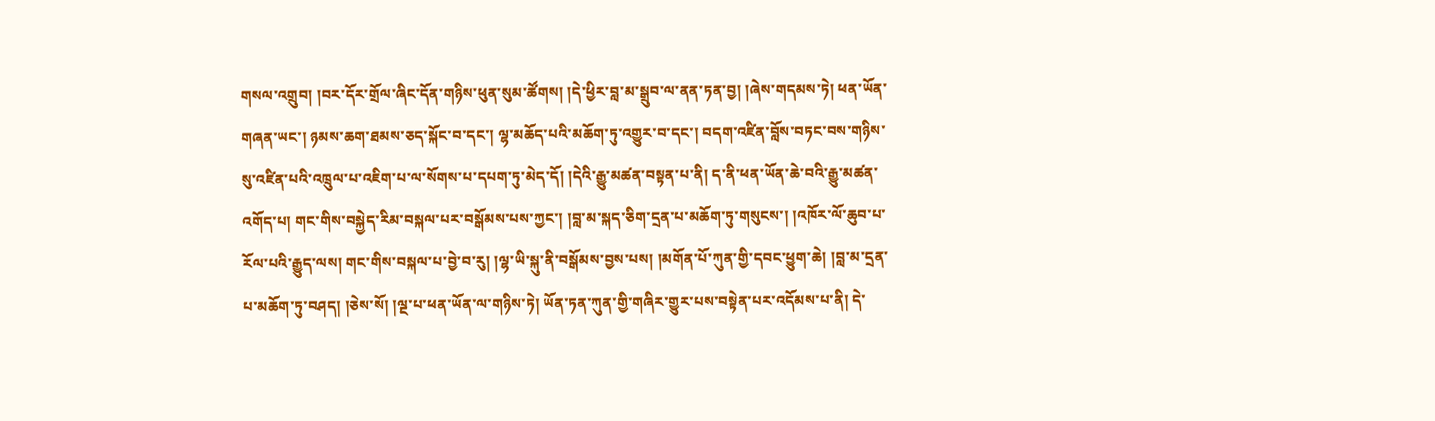གསལ་འགྲུབ། །བར་དོར་གྲོལ་ཞིང་དོན་གཉིས་ཕུན་སུམ་ཚོགས། །དེ་ཕྱིར་བླ་མ་སྒྲུབ་ལ་ནན་ཏན་བྱ། །ཞེས་གདམས་ཏེ། ཕན་ཡོན་གཞན་ཡང་། ཉམས་ཆག་ཐམས་ཅད་སྐོང་བ་དང་། ལྷ་མཆོད་པའི་མཆོག་ཏུ་འགྱུར་བ་དང་། བདག་འཛིན་བློས་བཏང་བས་གཉིས་སུ་འཛིན་པའི་འཁྲུལ་པ་འཇིག་པ་ལ་སོགས་པ་དཔག་ཏུ་མེད་དོ། །དེའི་རྒྱུ་མཚན་བསྟན་པ་ནི། ད་ནི་ཕན་ཡོན་ཆེ་བའི་རྒྱུ་མཚན་འགོད་པ། གང་གིས་བསྐྱེད་རིམ་བསྐལ་པར་བསྒོམས་པས་ཀྱང་། །བླ་མ་སྐད་ཅིག་དྲན་པ་མཆོག་ཏུ་གསུངས་། །འཁོར་ལོ་ཆུབ་པ་རོལ་པའི་རྒྱུད་ལས། གང་གིས་བསྐལ་པ་བྱེ་བ་རུ། །ལྷ་ཡི་སྐུ་ནི་བསྒོམས་བྱས་པས། །མགོན་པོ་ཀུན་གྱི་དབང་ཕྱུག་ཆེ། །བླ་མ་དྲན་པ་མཆོག་ཏུ་བཤད། །ཅེས་སོ། །ལྔ་པ་ཕན་ཡོན་ལ་གཉིས་ཏེ། ཡོན་ཏན་ཀུན་གྱི་གཞིར་གྱུར་པས་བསྟེན་པར་འདོམས་པ་ནི། དེ་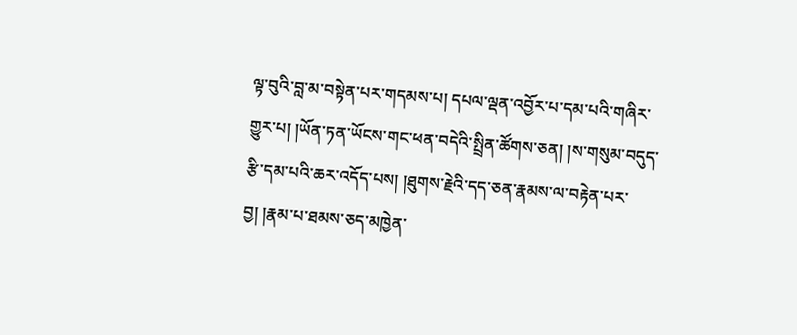ལྟ་བུའི་བླ་མ་བསྟེན་པར་གདམས་པ། དཔལ་ལྡན་འབྱོར་པ་དམ་པའི་གཞིར་གྱུར་པ། །ཡོན་ཏན་ཡོངས་གང་ཕན་བདེའི་སྤྲིན་ཚོགས་ཅན། །ས་གསུམ་བདུད་རྩི་དམ་པའི་ཆར་འདོད་པས། །ཐུགས་རྗེའི་དད་ཅན་རྣམས་ལ་བརྟེན་པར་བྱ། །རྣམ་པ་ཐམས་ཅད་མཁྱེན་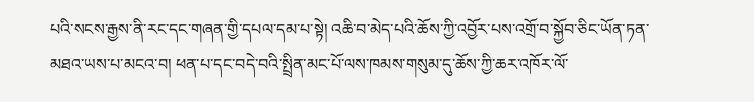པའི་སངས་རྒྱས་ནི་རང་དང་གཞན་གྱི་དཔལ་དམ་པ་སྟེ། འཆི་བ་མེད་པའི་ཆོས་ཀྱི་འབྱོར་པས་འགྲོ་བ་སྐྱོབ་ཅིང་ཡོན་ཏན་མཐའ་ཡས་པ་མངའ་བ། ཕན་པ་དང་བདེ་བའི་སྤྲིན་མང་པོ་ལས་ཁམས་གསུམ་དུ་ཆོས་ཀྱི་ཆར་འཁོར་ལོ་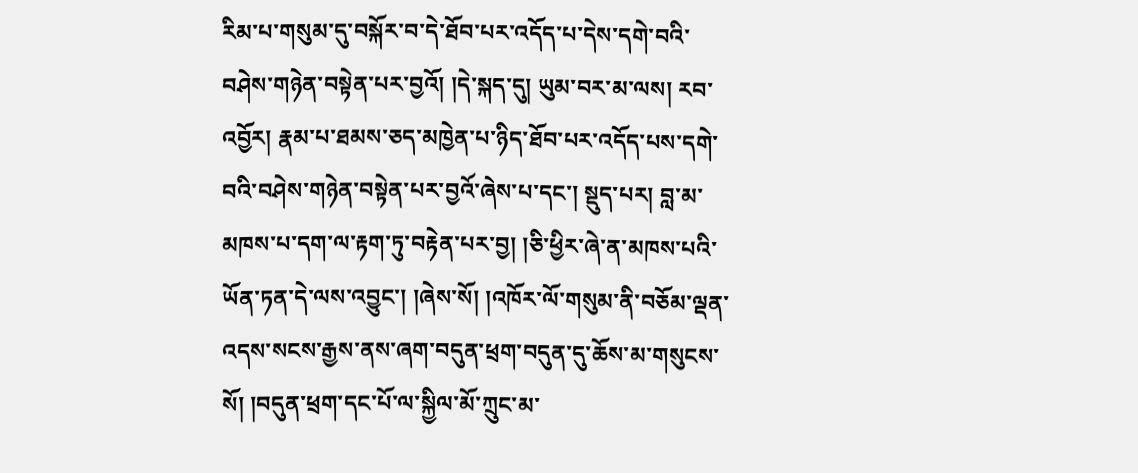རིམ་པ་གསུམ་དུ་བསྐོར་བ་དེ་ཐོབ་པར་འདོད་པ་དེས་དགེ་བའི་བཤེས་གཉེན་བསྟེན་པར་བྱའོ། །དེ་སྐད་དུ། ཡུམ་བར་མ་ལས། རབ་འབྱོར། རྣམ་པ་ཐམས་ཅད་མཁྱེན་པ་ཉིད་ཐོབ་པར་འདོད་པས་དགེ་བའི་བཤེས་གཉེན་བསྟེན་པར་བྱའོ་ཞེས་པ་དང་། སྡུད་པར། བླ་མ་མཁས་པ་དག་ལ་རྟག་ཏུ་བརྟེན་པར་བྱ། །ཅི་ཕྱིར་ཞེ་ན་མཁས་པའི་ཡོན་ཏན་དེ་ལས་འབྱུང་། །ཞེས་སོ། །འཁོར་ལོ་གསུམ་ནི་བཅོམ་ལྡན་འདས་སངས་རྒྱས་ནས་ཞག་བདུན་ཕྲག་བདུན་དུ་ཆོས་མ་གསུངས་སོ། །བདུན་ཕྲག་དང་པོ་ལ་སྐྱིལ་མོ་ཀྲུང་མ་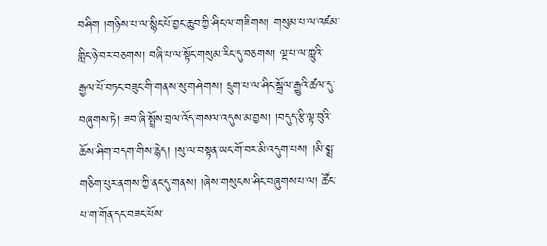བཤིག །གཉིས་པ་ལ་སྙིང་པོ་བྱང་ཆུབ་ཀྱི་ཤིང་ལ་གཟིགས། གསུམ་པ་ལ་འཛམ་གླིང་ཉེ་བར་བཅགས། བཞི་པ་ལ་སྟོང་གསུམ་རིང་དུ་བཅགས། ལྔ་པ་ལ་ཀླུའི་རྒྱལ་པོ་བཏང་བཟུང་གི་གནས་སུ་གཤེགས། དྲུག་པ་ལ་ཤིང་སྒྲོལ་རྒྱུའི་ཚལ་དུ་བཞུགས་ཏེ། ཟབ་ཞི་སྤྲོས་བྲལ་འོད་གསལ་འདུས་མ་བྱས། །བདུད་རྩི་ལྟ་བུའི་ཆོས་ཤིག་བདག་གིས་རྙེད། །སུ་ལ་བསྟན་ཡང་གོ་བར་མི་འདུག་པས། །མི་སྨྲ་གཅིག་པུར་ནགས་ཀྱི་ནང་དུ་གནས། །ཞེས་གསུངས་ཤིང་བཞུགས་པ་ལ། ཚོང་པ་ག་གོན་དང་བཟང་པོས་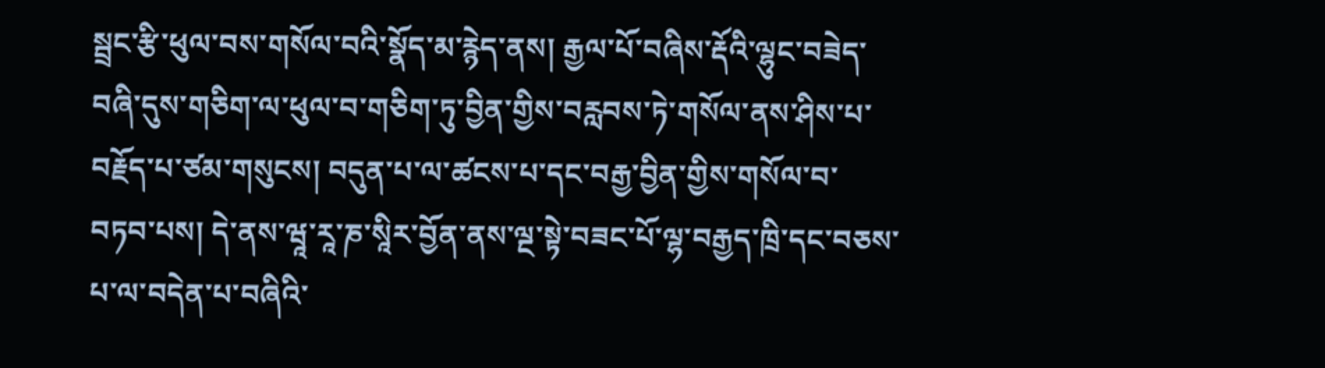སྦྲང་རྩི་ཕུལ་བས་གསོལ་བའི་སྣོད་མ་རྙེད་ནས། རྒྱལ་པོ་བཞིས་རྡོའི་ལྷུང་བཟེད་བཞི་དུས་གཅིག་ལ་ཕུལ་བ་གཅིག་ཏུ་བྱིན་གྱིས་བརླབས་ཏེ་གསོལ་ནས་ཤིས་པ་བརྗོད་པ་ཙམ་གསུངས། བདུན་པ་ལ་ཚངས་པ་དང་བརྒྱ་བྱིན་གྱིས་གསོལ་བ་བཏབ་པས། དེ་ནས་ཝཱ་རཱ་ཎ་སཱིར་བྱོན་ནས་ལྔ་སྟེ་བཟང་པོ་ལྷ་བརྒྱད་ཁྲི་དང་བཅས་པ་ལ་བདེན་པ་བཞིའི་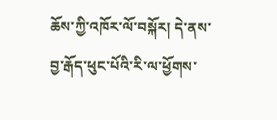ཆོས་ཀྱི་འཁོར་ལོ་བསྐོར། དེ་ནས་བྱ་རྒོད་ཕུང་པོའི་རི་ལ་ཕྱོགས་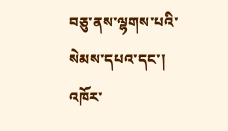བཅུ་ནས་ལྷགས་པའི་སེམས་དཔའ་དང་། འཁོར་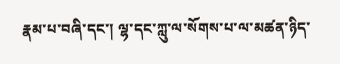རྣམ་པ་བཞི་དང་། ལྷ་དང་ཀླུ་ལ་སོགས་པ་ལ་མཚན་ཉིད་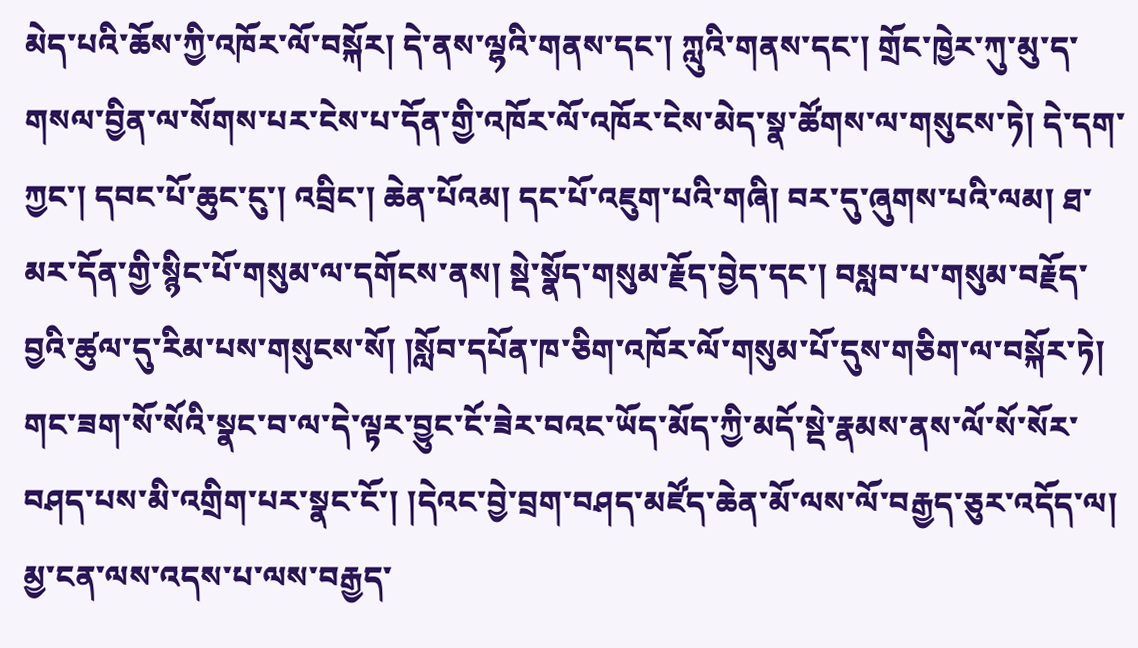མེད་པའི་ཆོས་ཀྱི་འཁོར་ལོ་བསྐོར། དེ་ནས་ལྷའི་གནས་དང་། ཀླུའི་གནས་དང་། གྲོང་ཁྱེར་ཀུ་མུ་ད་གསལ་བྱིན་ལ་སོགས་པར་ངེས་པ་དོན་གྱི་འཁོར་ལོ་འཁོར་ངེས་མེད་སྣ་ཚོགས་ལ་གསུངས་ཏེ། དེ་དག་ཀྱང་། དབང་པོ་ཆུང་ངུ་། འབྲིང་། ཆེན་པོའམ། དང་པོ་འཇུག་པའི་གཞི། བར་དུ་ཞུགས་པའི་ལམ། ཐ་མར་དོན་གྱི་སྙིང་པོ་གསུམ་ལ་དགོངས་ནས། སྡེ་སྣོད་གསུམ་རྗོད་བྱེད་དང་། བསླབ་པ་གསུམ་བརྗོད་བྱའི་ཚུལ་དུ་རིམ་པས་གསུངས་སོ། །སློབ་དཔོན་ཁ་ཅིག་འཁོར་ལོ་གསུམ་པོ་དུས་གཅིག་ལ་བསྐོར་ཏེ། གང་ཟག་སོ་སོའི་སྣང་བ་ལ་དེ་ལྟར་བྱུང་ངོ་ཟེར་བའང་ཡོད་མོད་ཀྱི་མདོ་སྡེ་རྣམས་ནས་ལོ་སོ་སོར་བཤད་པས་མི་འགྲིག་པར་སྣང་ངོ་། །དེའང་བྱེ་བྲག་བཤད་མཛོད་ཆེན་མོ་ལས་ལོ་བརྒྱད་ཅུར་འདོད་ལ། མྱ་ངན་ལས་འདས་པ་ལས་བརྒྱད་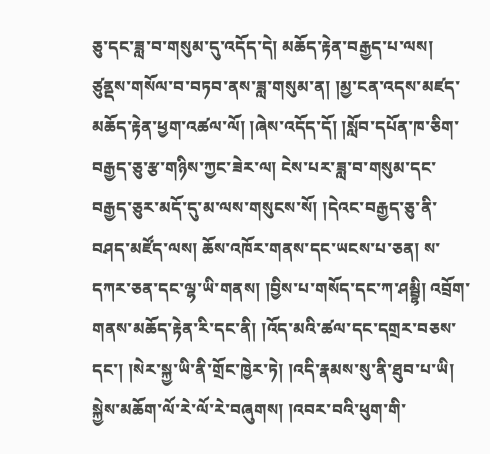ཅུ་དང་ཟླ་བ་གསུམ་དུ་འདོད་དེ། མཆོད་རྟེན་བརྒྱད་པ་ལས། ཙུནྡས་གསོལ་བ་བཏབ་ནས་ཟླ་གསུམ་ན། །མྱ་ངན་འདས་མཛད་མཆོད་རྟེན་ཕྱག་འཚལ་ལོ། །ཞེས་འདོད་དོ། །སློབ་དཔོན་ཁ་ཅིག་བརྒྱད་ཅུ་རྩ་གཉིས་ཀྱང་ཟེར་ལ། ངེས་པར་ཟླ་བ་གསུམ་དང་བརྒྱད་ཅུར་མདོ་དུ་མ་ལས་གསུངས་སོ། །དེའང་བརྒྱད་ཅུ་ནི་བཤད་མཛོད་ལས། ཆོས་འཁོར་གནས་དང་ཡངས་པ་ཅན། ས་དཀར་ཅན་དང་ལྷ་ཡི་གནས། །བྱིས་པ་གསོད་དང་ཀ་ཤམྦྷི། འབྲོག་གནས་མཆོད་རྟེན་རི་དང་ནི། །འོད་མའི་ཚལ་དང་དགྲར་བཅས་དང་། །སེར་སྐྱ་ཡི་ནི་གྲོང་ཁྱེར་ཏེ། །འདི་རྣམས་སུ་ནི་ཐུབ་པ་ཡི། སྐྱེས་མཆོག་ལོ་རེ་ལོ་རེ་བཞུགས། །འབར་བའི་ཕུག་གི་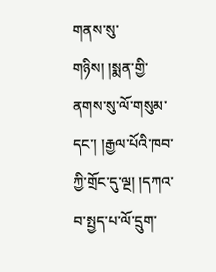གནས་སུ་གཉིས། །སྨན་གྱི་ནགས་སུ་ལོ་གསུམ་དང་། །རྒྱལ་པོའི་ཁབ་ཀྱི་གྲོང་དུ་ལྔ། །དཀའ་བ་སྤྱད་པ་ལོ་དྲུག་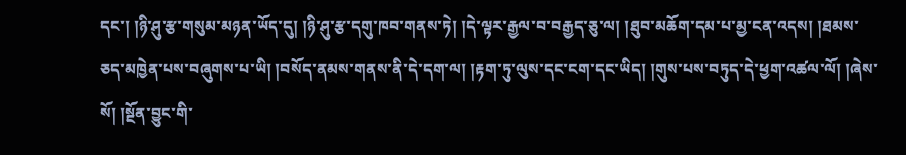དང་། །ཉི་ཤུ་རྩ་གསུམ་མཉན་ཡོད་དུ། །ཉི་ཤུ་རྩ་དགུ་ཁབ་གནས་ཏེ། །དེ་ལྟར་རྒྱལ་བ་བརྒྱད་ཅུ་ལ། །ཐུབ་མཆོག་དམ་པ་མྱ་ངན་འདས། །ཐམས་ཅད་མཁྱེན་པས་བཞུགས་པ་ཡི། །བསོད་ནམས་གནས་ནི་དེ་དག་ལ། །རྟག་ཏུ་ལུས་དང་ངག་དང་ཡིད། །གུས་པས་བཏུད་དེ་ཕྱག་འཚལ་ལོ། །ཞེས་སོ། །སྔོན་བྱུང་གི་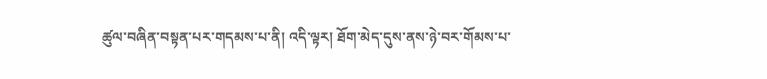ཚུལ་བཞིན་བསྟན་པར་གདམས་པ་ནི། འདི་ལྟར། ཐོག་མེད་དུས་ནས་ཉེ་བར་གོམས་པ་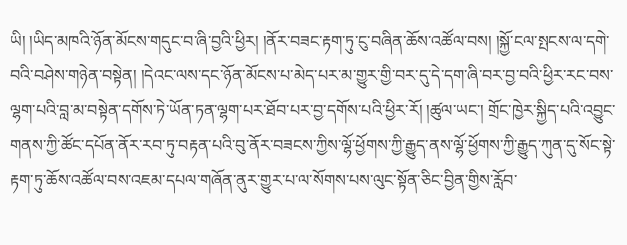ཡི། །ཡིད་མཁའི་ཉོན་མོངས་གདུང་བ་ཞི་བྱའི་ཕྱིར། །ནོར་བཟང་རྟག་ཏུ་ངུ་བཞིན་ཆོས་འཚོལ་བས། །སྐྱོ་ངལ་སྤངས་ལ་དགེ་བའི་བཤེས་གཉེན་བསྟེན། །དེའང་ལས་དང་ཉོན་མོངས་པ་མེད་པར་མ་གྱུར་གྱི་བར་དུ་དེ་དག་ཞི་བར་བྱ་བའི་ཕྱིར་རང་བས་ལྷག་པའི་བླ་མ་བསྟེན་དགོས་ཏེ་ཡོན་ཏན་ལྷག་པར་ཐོབ་པར་བྱ་དགོས་པའི་ཕྱིར་རོ། །ཚུལ་ཡང་། གྲོང་ཁྱེར་སྐྱིད་པའི་འབྱུང་གནས་ཀྱི་ཚོང་དཔོན་ནོར་རབ་ཏུ་བརྟན་པའི་བུ་ནོར་བཟངས་ཀྱིས་ལྷོ་ཕྱོགས་ཀྱི་རྒྱུད་ནས་ལྷོ་ཕྱོགས་ཀྱི་རྒྱུད་ཀུན་དུ་སོང་སྟེ་རྟག་ཏུ་ཆོས་འཚོལ་བས་འཇམ་དཔལ་གཞོན་ནུར་གྱུར་པ་ལ་སོགས་པས་ལུང་སྟོན་ཅིང་བྱིན་གྱིས་རློབ་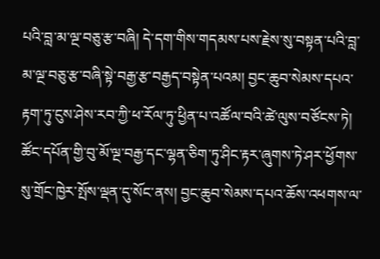པའི་བླ་མ་ལྔ་བཅུ་རྩ་བཞི། དེ་དག་གིས་གདམས་པས་རྗེས་སུ་བསྟན་པའི་བླ་མ་ལྔ་བཅུ་རྩ་བཞི་སྟེ་བརྒྱ་རྩ་བརྒྱད་བསྟེན་པའམ། བྱང་ཆུབ་སེམས་དཔའ་རྟག་ཏུ་ངུས་ཤེས་རབ་ཀྱི་ཕ་རོལ་ཏུ་ཕྱིན་པ་འཚོལ་བའི་ཚེ་ལུས་བཙོངས་ཏེ། ཚོང་དཔོན་གྱི་བུ་མོ་ལྔ་བརྒྱ་དང་ལྷན་ཅིག་ཏུ་ཤིང་རྟར་ཞུགས་ཏེ་ཤར་ཕྱོགས་སུ་གྲོང་ཁྱེར་སྤོས་ལྡན་དུ་སོང་ནས། བྱང་ཆུབ་སེམས་དཔའ་ཆོས་འཕགས་ལ་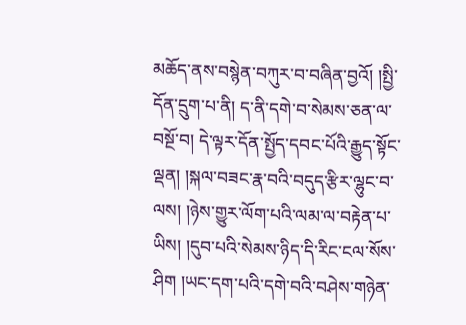མཆོད་ནས་བསྙེན་བཀུར་བ་བཞིན་བྱའོ། །སྤྱི་དོན་དྲུག་པ་ནི། ད་ནི་དགེ་བ་སེམས་ཅན་ལ་བསྔོ་བ། དེ་ལྟར་དོན་སྤྱོད་དབང་པོའི་རྒྱུད་སྟོང་ལྡན། །སྐལ་བཟང་རྣ་བའི་བདུད་རྩིར་ལྷུང་བ་ལས། །ཉེས་གྱུར་ལོག་པའི་ལམ་ལ་བརྟེན་པ་ཡིས། །དུབ་པའི་སེམས་ཉིད་དི་རིང་ངལ་སོས་ཤིག །ཡང་དག་པའི་དགེ་བའི་བཤེས་གཉེན་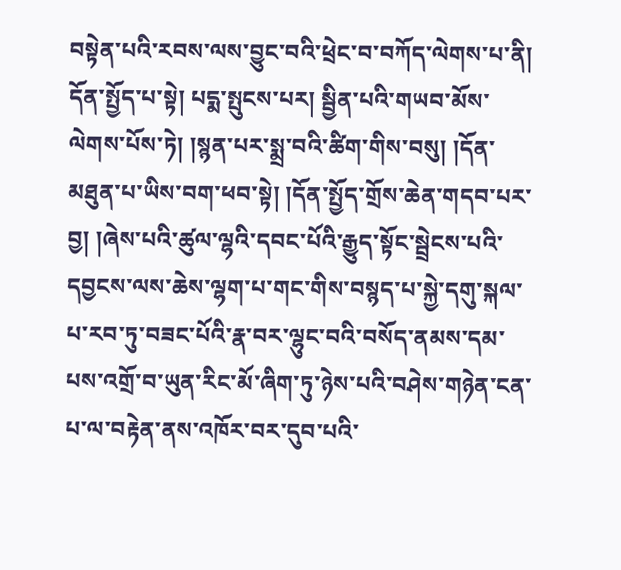བསྟེན་པའི་རབས་ལས་བྱུང་བའི་ཕྲེང་བ་བཀོད་ལེགས་པ་ནི། དོན་སྤྱོད་པ་སྟེ། པདྨ་སྤུངས་པར། སྦྱིན་པའི་གཡབ་མོས་ལེགས་པོས་ཏེ། །སྙན་པར་སྨྲ་བའི་ཚིག་གིས་བསུ། །དོན་མཐུན་པ་ཡིས་བག་ཕབ་སྟེ། །དོན་སྤྱོད་གྲོས་ཆེན་གདབ་པར་བྱ། །ཞེས་པའི་ཚུལ་ལྷའི་དབང་པོའི་རྒྱུད་སྟོང་སྦྲེངས་པའི་དབྱངས་ལས་ཆེས་ལྷག་པ་གང་གིས་བསྙད་པ་སྐྱེ་དགུ་སྐལ་པ་རབ་ཏུ་བཟང་པོའི་རྣ་བར་ལྷུང་བའི་བསོད་ནམས་དམ་པས་འགྲོ་བ་ཡུན་རིང་མོ་ཞིག་ཏུ་ཉེས་པའི་བཤེས་གཉེན་ངན་པ་ལ་བརྟེན་ནས་འཁོར་བར་དུབ་པའི་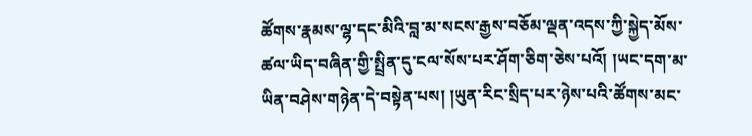ཚོགས་རྣམས་ལྷ་དང་མིའི་བླ་མ་སངས་རྒྱས་བཅོམ་ལྡན་འདས་ཀྱི་སྐྱེད་མོས་ཚལ་ཡིད་བཞིན་གྱི་སྤྲིན་དུ་ངལ་སོས་པར་ཤོག་ཅིག་ཅེས་པའོ། །ཡང་དག་མ་ཡིན་བཤེས་གཉེན་དེ་བསྟེན་པས། །ཡུན་རིང་སྲིད་པར་ཉེས་པའི་ཚོགས་མང་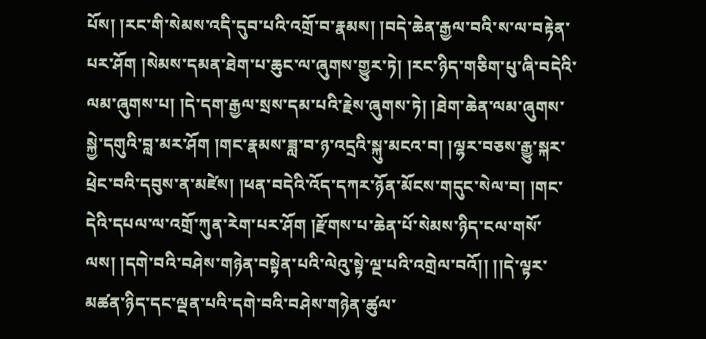པོས། །རང་གི་སེམས་འདི་དུབ་པའི་འགྲོ་བ་རྣམས། །བདེ་ཆེན་རྒྱལ་བའི་ས་ལ་བརྟེན་པར་ཤོག །སེམས་དམན་ཐེག་པ་ཆུང་ལ་ཞུགས་གྱུར་ཏེ། །རང་ཉིད་གཅིག་པུ་ཞི་བདེའི་ལམ་ཞུགས་པ། །དེ་དག་རྒྱལ་སྲས་དམ་པའི་རྗེས་ཞུགས་ཏེ། །ཐེག་ཆེན་ལམ་ཞུགས་སྐྱེ་དགུའི་བླ་མར་ཤོག །གང་རྣམས་ཟླ་བ་ཉ་འདྲའི་སྐུ་མངའ་བ། །ལྷར་བཅས་རྒྱུ་སྐར་ཕྲེང་བའི་དབུས་ན་མཛེས། །ཕན་བདེའི་འོད་དཀར་ཉོན་མོངས་གདུང་སེལ་བ། །གང་དེའི་དཔལ་ལ་འགྲོ་ཀུན་རེག་པར་ཤོག །རྫོགས་པ་ཆེན་པོ་སེམས་ཉིད་ངལ་གསོ་ལས། །དགེ་བའི་བཤེས་གཉེན་བསྟེན་པའི་ལེའུ་སྟེ་ལྔ་པའི་འགྲེལ་བའོ།། །།དེ་ལྟར་མཚན་ཉིད་དང་ལྡན་པའི་དགེ་བའི་བཤེས་གཉེན་ཚུལ་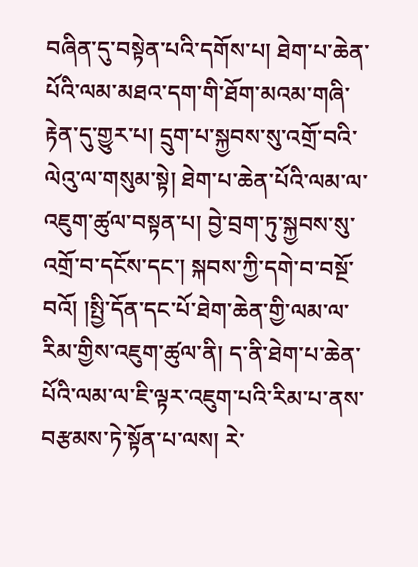བཞིན་དུ་བསྟེན་པའི་དགོས་པ། ཐེག་པ་ཆེན་པོའི་ལམ་མཐའ་དག་གི་ཐོག་མའམ་གཞི་རྟེན་དུ་གྱུར་པ། དྲུག་པ་སྐྱབས་སུ་འགྲོ་བའི་ལེའུ་ལ་གསུམ་སྟེ། ཐེག་པ་ཆེན་པོའི་ལམ་ལ་འཇུག་ཚུལ་བསྟན་པ། བྱེ་བྲག་ཏུ་སྐྱབས་སུ་འགྲོ་བ་དངོས་དང་། སྐབས་ཀྱི་དགེ་བ་བསྔོ་བའོ། །སྤྱི་དོན་དང་པོ་ཐེག་ཆེན་གྱི་ལམ་ལ་རིམ་གྱིས་འཇུག་ཚུལ་ནི། ད་ནི་ཐེག་པ་ཆེན་པོའི་ལམ་ལ་ཇི་ལྟར་འཇུག་པའི་རིམ་པ་ནས་བརྩམས་ཏེ་སྟོན་པ་ལས། རེ་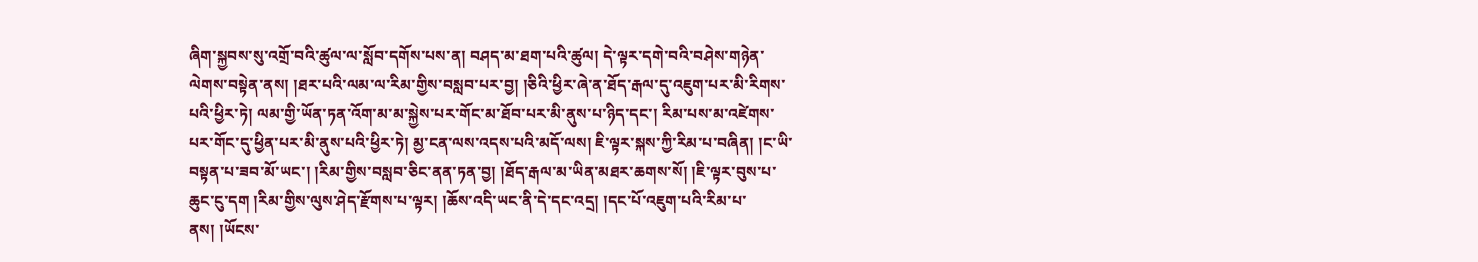ཞིག་སྐྱབས་སུ་འགྲོ་བའི་ཚུལ་ལ་སློབ་དགོས་པས་ན། བཤད་མ་ཐག་པའི་ཚུལ། དེ་ལྟར་དགེ་བའི་བཤེས་གཉེན་ལེགས་བསྟེན་ནས། །ཐར་པའི་ལམ་ལ་རིམ་གྱིས་བསླབ་པར་བྱ། །ཅིའི་ཕྱིར་ཞེ་ན་ཐོད་རྒལ་དུ་འཇུག་པར་མི་རིགས་པའི་ཕྱིར་ཏེ། ལམ་གྱི་ཡོན་ཏན་འོག་མ་མ་སྐྱེས་པར་གོང་མ་ཐོབ་པར་མི་ནུས་པ་ཉིད་དང་། རིམ་པས་མ་འཛེགས་པར་གོང་དུ་ཕྱིན་པར་མི་ནུས་པའི་ཕྱིར་ཏེ། མྱ་ངན་ལས་འདས་པའི་མདོ་ལས། ཇི་ལྟར་སྐས་ཀྱི་རིམ་པ་བཞིན། །ང་ཡི་བསྟན་པ་ཟབ་མོ་ཡང་། །རིམ་གྱིས་བསླབ་ཅིང་ནན་ཏན་བྱ། །ཐོད་རྒལ་མ་ཡིན་མཐར་ཆགས་སོ། །ཇི་ལྟར་བུས་པ་ཆུང་ངུ་དག །རིམ་གྱིས་ལུས་ཤེད་རྫོགས་པ་ལྟར། །ཆོས་འདི་ཡང་ནི་དེ་དང་འདྲ། །དང་པོ་འཇུག་པའི་རིམ་པ་ནས། །ཡོངས་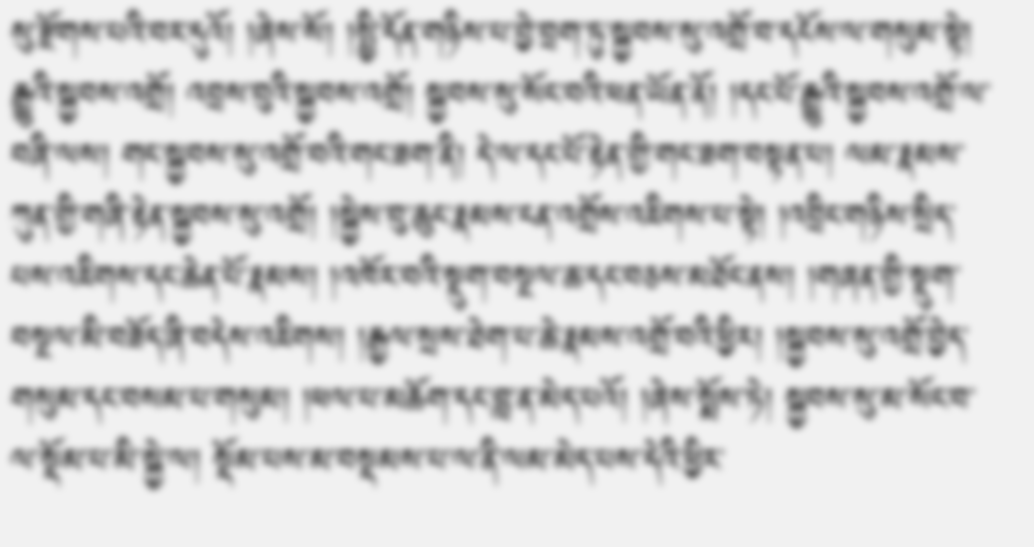སུ་རྫོགས་པའི་བར་དུའོ། །ཞེས་སོ། །སྤྱི་དོན་གཉིས་པ་བྱེ་བྲག་ཏུ་སྐྱབས་སུ་འགྲོ་བ་དངོས་ལ་གསུམ་སྟེ། རྒྱུའི་སྐྱབས་འགྲོ། འབྲས་བུའི་སྐྱབས་འགྲོ། སྐྱབས་སུ་སོང་བའི་ཕན་ཡོན་ནོ། །དང་པོ་རྒྱུའི་སྐྱབས་འགྲོ་ལ་བཞི་ལས། གང་སྐྱབས་སུ་འགྲོ་བའི་གང་ཟག་ནི། དེ་ལ་དང་པོ་རྟེན་གྱི་གང་ཟག་བསྟན་པ། ལམ་རྣམས་ཀུན་གྱི་གཞི་རྟེན་སྐྱབས་སུ་འགྲོ། །སྐྱེས་བུ་ཆུང་རྣམས་ངན་འགྲོས་འཇིགས་པ་སྟེ། །འབྲིང་གཉིས་སྲིད་པས་འཇིགས་དང་ཆེན་པོ་རྣམས། །འཁོར་བའི་སྡུག་བསྔལ་ཆ་དང་བཅས་མཐོང་ནས། །གཞན་གྱི་སྡུག་བསྔལ་མི་བཟོད་ཞི་བདེས་འཇིགས། །རྒྱལ་སྲས་ཐེག་པ་ཆེ་རྣམས་འགྲོ་བའི་ཕྱིར། །སྐྱབས་སུ་འགྲོ་བྱེད་གསུམ་དང་བསམ་པ་གསུམ། །ཕལ་པ་མཆོག་དང་བླ་ན་མེད་པའོ། །ཞེས་སྨོས་ཏེ། སྐྱབས་སུ་མ་སོང་བ་ལ་སྡོམ་པ་མི་སྐྱེ་ལ། སྡོམ་པས་མ་བསྡམས་པ་ལ་ནི་ལམ་མེད་པས་དེའི་ཕྱིར་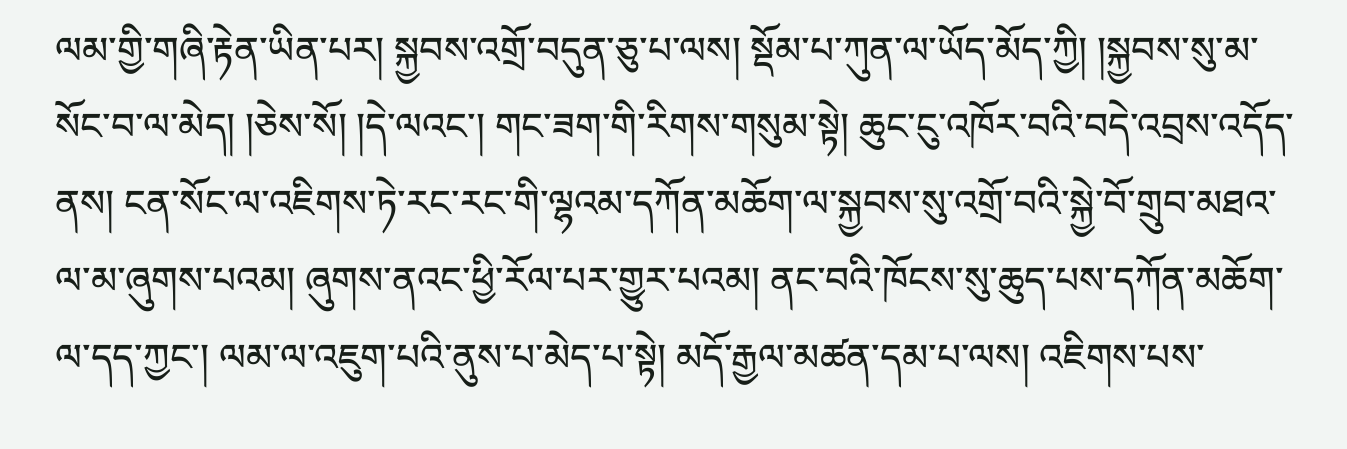ལམ་གྱི་གཞི་རྟེན་ཡིན་པར། སྐྱབས་འགྲོ་བདུན་ཅུ་པ་ལས། སྡོམ་པ་ཀུན་ལ་ཡོད་མོད་ཀྱི། །སྐྱབས་སུ་མ་སོང་བ་ལ་མེད། །ཅེས་སོ། །དེ་ལའང་། གང་ཟག་གི་རིགས་གསུམ་སྟེ། ཆུང་ངུ་འཁོར་བའི་བདེ་འབྲས་འདོད་ནས། ངན་སོང་ལ་འཇིགས་ཏེ་རང་རང་གི་ལྷའམ་དཀོན་མཆོག་ལ་སྐྱབས་སུ་འགྲོ་བའི་སྐྱེ་བོ་གྲུབ་མཐའ་ལ་མ་ཞུགས་པའམ། ཞུགས་ནའང་ཕྱི་རོལ་པར་གྱུར་པའམ། ནང་བའི་ཁོངས་སུ་ཆུད་པས་དཀོན་མཆོག་ལ་དད་ཀྱང་། ལམ་ལ་འཇུག་པའི་ནུས་པ་མེད་པ་སྟེ། མདོ་རྒྱལ་མཚན་དམ་པ་ལས། འཇིགས་པས་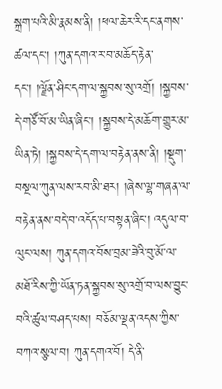སྐྲག་པའི་མི་རྣམས་ནི། །ཕལ་ཆེར་རི་དང་ནགས་ཚལ་དང་། །ཀུན་དགའ་ར་བ་མཆོད་རྟེན་དང་། །ལྗོན་ཤིང་དག་ལ་སྐྱབས་སུ་འགྲོ། །སྐྱབས་དེ་གཙོ་བོ་མ་ཡིན་ཞིང་། །སྐྱབས་དེ་མཆོག་གྱུར་མ་ཡིན་ཏེ། །སྐྱབས་དེ་དག་ལ་བརྟེན་ནས་ནི། །སྡུག་བསྔལ་ཀུན་ལས་རབ་མི་ཐར། །ཞེས་ལྷ་གཞན་ལ་བརྟེན་ནས་བདེ་བ་འདོད་པ་བསྟན་ཞིང་། འདུལ་བ་ལུང་ལས། ཀུན་དགའ་བོས་བྲམ་ཟེའི་བུ་མོ་ལ་མཐོ་རིས་ཀྱི་ཡོན་ཏན་སྐྱབས་སུ་འགྲོ་བ་ལས་བྱུང་བའི་ཚུལ་བཤད་པས། བཅོམ་ལྡན་འདས་ཀྱིས་བཀའ་སྩལ་བ། ཀུན་དགའ་བོ། དེ་ནི་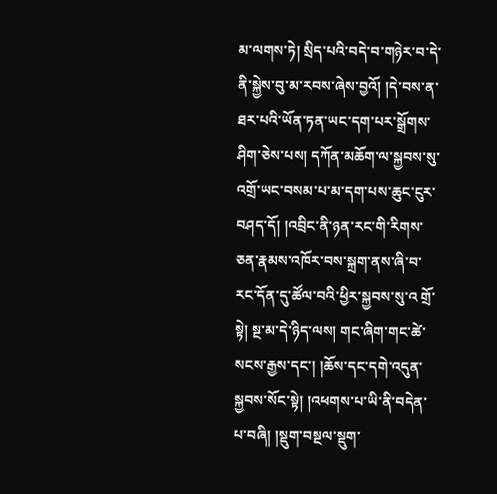མ་ལགས་ཏེ། སྲིད་པའི་བདེ་བ་གཉེར་བ་དེ་ནི་སྐྱེས་བུ་མ་རབས་ཞེས་བྱའོ། །དེ་བས་ན་ཐར་པའི་ཡོན་ཏན་ཡང་དག་པར་སྒྲོགས་ཤིག་ཅེས་པས། དཀོན་མཆོག་ལ་སྐྱབས་སུ་འགྲོ་ཡང་བསམ་པ་མ་དག་པས་ཆུང་ངུར་བཤད་དོ། །འབྲིང་ནི་ཉན་རང་གི་རིགས་ཅན་རྣམས་འཁོར་བས་སྐྲག་ནས་ཞི་བ་རང་དོན་དུ་ཚོལ་བའི་ཕྱིར་སྐྱབས་སུ་འ གྲོ་སྟེ། སྔ་མ་དེ་ཉིད་ལས། གང་ཞིག་གང་ཚེ་སངས་རྒྱས་དང་། །ཆོས་དང་དགེ་འདུན་སྐྱབས་སོང་སྟེ། །འཕགས་པ་ཡི་ནི་བདེན་པ་བཞི། །སྡུག་བསྔལ་སྡུག་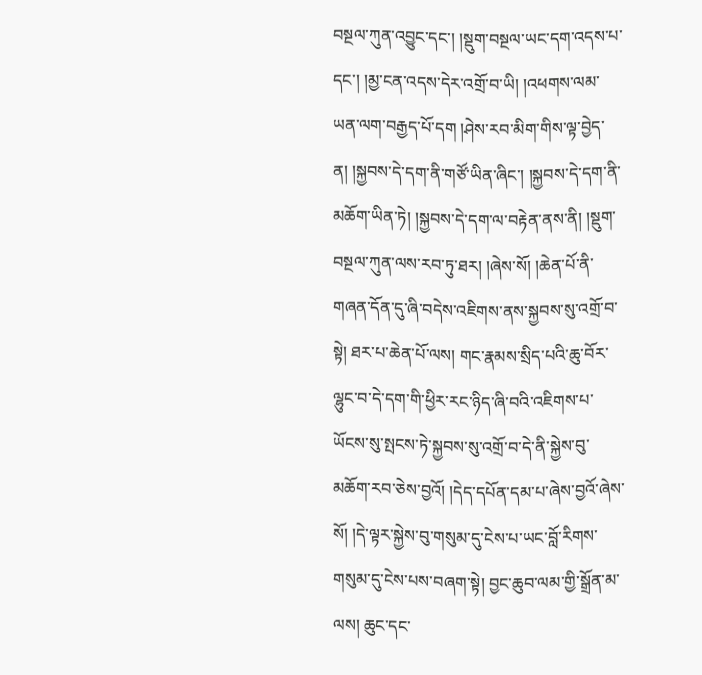བསྔལ་ཀུན་འབྱུང་དང་། །སྡུག་བསྔལ་ཡང་དག་འདས་པ་དང་། །མྱ་ངན་འདས་དེར་འགྲོ་བ་ཡི། །འཕགས་ལམ་ཡན་ལག་བརྒྱད་པོ་དག །ཤེས་རབ་མིག་གིས་ལྟ་བྱེད་ན། །སྐྱབས་དེ་དག་ནི་གཙོ་ཡིན་ཞིང་། །སྐྱབས་དེ་དག་ནི་མཆོག་ཡིན་ཏེ། །སྐྱབས་དེ་དག་ལ་བརྟེན་ནས་ནི། །སྡུག་བསྔལ་ཀུན་ལས་རབ་ཏུ་ཐར། །ཞེས་སོ། །ཆེན་པོ་ནི་གཞན་དོན་དུ་ཞི་བདེས་འཇིགས་ནས་སྐྱབས་སུ་འགྲོ་བ་སྟེ། ཐར་པ་ཆེན་པོ་ལས། གང་རྣམས་སྲིད་པའི་ཆུ་བོར་ལྷུང་བ་དེ་དག་གི་ཕྱིར་རང་ཉིད་ཞི་བའི་འཇིགས་པ་ཡོངས་སུ་སྤངས་ཏེ་སྐྱབས་སུ་འགྲོ་བ་དེ་ནི་སྐྱེས་བུ་མཆོག་རབ་ཅེས་བྱའོ། །དེད་དཔོན་དམ་པ་ཞེས་བྱའོ་ཞེས་སོ། །དེ་ལྟར་སྐྱེས་བུ་གསུམ་དུ་ངེས་པ་ཡང་བློ་རིགས་གསུམ་དུ་ངེས་པས་བཞག་སྟེ། བྱང་ཆུབ་ལམ་གྱི་སྒྲོན་མ་ལས། ཆུང་དང་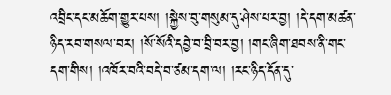འབྲིང་དང་མཆོག་གྱུར་པས། །སྐྱེས་བུ་གསུམ་དུ་ཤེས་པར་བྱ། །དེ་དག་མཚན་ཉིད་རབ་གསལ་བར། །སོ་སོའི་དབྱེ་བ་བྲི་བར་བྱ། །གང་ཞིག་ཐབས་ནི་གང་དག་གིས། །འཁོར་བའི་བདེ་བ་ཙམ་དག་ལ། །རང་ཉིད་དོན་དུ་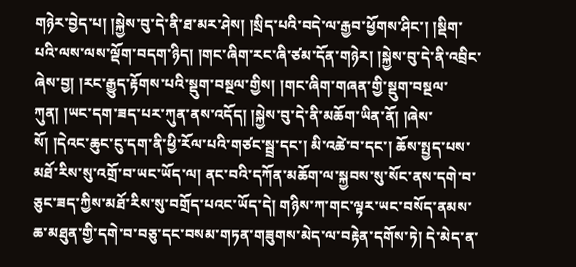གཉེར་བྱེད་པ། །སྐྱེས་བུ་དེ་ནི་ཐ་མར་ཤེས། །སྲིད་པའི་བདེ་ལ་རྒྱབ་ཕྱོགས་ཤིང་། །སྡིག་པའི་ལས་ལས་ལྡོག་བདག་ཉིད། །གང་ཞིག་རང་ཞི་ཙམ་དོན་གཉེར། །སྐྱེས་བུ་དེ་ནི་འབྲིང་ཞེས་བྱ། །རང་རྒྱུད་རྟོགས་པའི་སྡུག་བསྔལ་གྱིས། །གང་ཞིག་གཞན་གྱི་སྡུག་བསྔལ་ཀུན། །ཡང་དག་ཟད་པར་ཀུན་ནས་འདོད། །སྐྱེས་བུ་དེ་ནི་མཆོག་ཡིན་ནོ། །ཞེས་སོ། །དེའང་ཆུང་ངུ་དག་ནི་ཕྱི་རོལ་པའི་གཙང་སྦྲ་དང་། མི་འཚེ་བ་དང་། ཆོས་སྤྱད་པས་མཐོ་རིས་སུ་འགྲོ་བ་ཡང་ཡོད་ལ། ནང་བའི་དཀོན་མཆོག་ལ་སྐྱབས་སུ་སོང་ནས་དགེ་བ་ཅུང་ཟད་ཀྱིས་མཐོ་རིས་སུ་བགྲོད་པའང་ཡོད་དེ། གཉིས་ཀ་གང་ལྟར་ཡང་བསོད་ནམས་ཆ་མཐུན་གྱི་དགེ་བ་བཅུ་དང་བསམ་གཏན་གཟུགས་མེད་ལ་བརྟེན་དགོས་ཏེ། དེ་མེད་ན་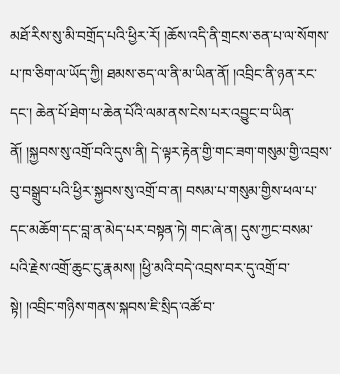མཐོ་རིས་སུ་མི་བགྲོད་པའི་ཕྱིར་རོ། །ཆོས་འདི་ནི་གྲངས་ཅན་པ་ལ་སོགས་པ་ཁ་ཅིག་ལ་ཡོད་ཀྱི། ཐམས་ཅད་ལ་ནི་མ་ཡིན་ནོ། །འབྲིང་ནི་ཉན་རང་དང་། ཆེན་པོ་ཐེག་པ་ཆེན་པོའི་ལམ་ནས་ངེས་པར་འབྱུང་བ་ཡིན་ནོ། །སྐྱབས་སུ་འགྲོ་བའི་དུས་ནི། དེ་ལྟར་རྟེན་གྱི་གང་ཟག་གསུམ་གྱི་འབྲས་བུ་བསྒྲུབ་པའི་ཕྱིར་སྐྱབས་སུ་འགྲོ་བ་ན། བསམ་པ་གསུམ་གྱིས་ཕལ་པ་དང་མཆོག་དང་བླ་ན་མེད་པར་བསྟན་ཏེ། གང་ཞེ་ན། དུས་ཀྱང་བསམ་པའི་རྗེས་འགྲོ་ཆུང་ངུ་རྣམས། །ཕྱི་མའི་བདེ་འབྲས་བར་དུ་འགྲོ་བ་སྟེ། །འབྲིང་གཉིས་གནས་སྐབས་ཇི་སྲིད་འཚོ་བ་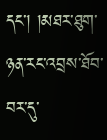དང་། །མཐར་ཐུག་ཉན་རང་འབྲས་ཐོབ་བར་དུ་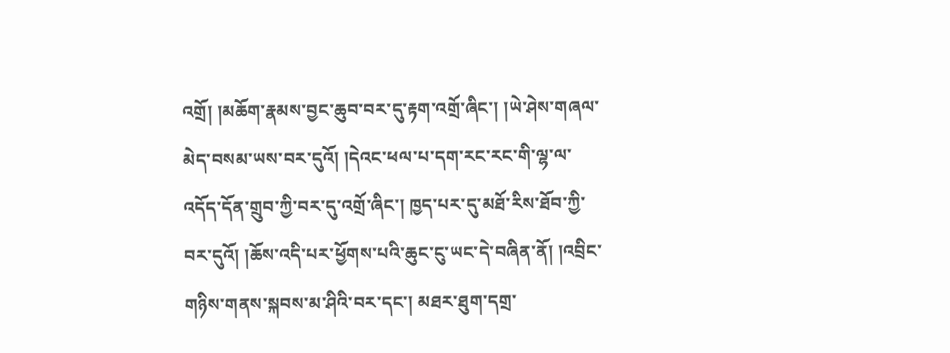འགྲོ། །མཆོག་རྣམས་བྱང་ཆུབ་བར་དུ་རྟག་འགྲོ་ཞིང་། །ཡེ་ཤེས་གཞལ་མེད་བསམ་ཡས་བར་དུའོ། །དེའང་ཕལ་པ་དག་རང་རང་གི་ལྷ་ལ་འདོད་དོན་གྲུབ་ཀྱི་བར་དུ་འགྲོ་ཞིང་། ཁྱད་པར་དུ་མཐོ་རིས་ཐོབ་ཀྱི་བར་དུའོ། །ཆོས་འདི་པར་ཕྱོགས་པའི་ཆུང་ངུ་ཡང་དེ་བཞིན་ནོ། །འབྲིང་གཉིས་གནས་སྐབས་མ་ཤིའི་བར་དང་། མཐར་ཐུག་དགྲ་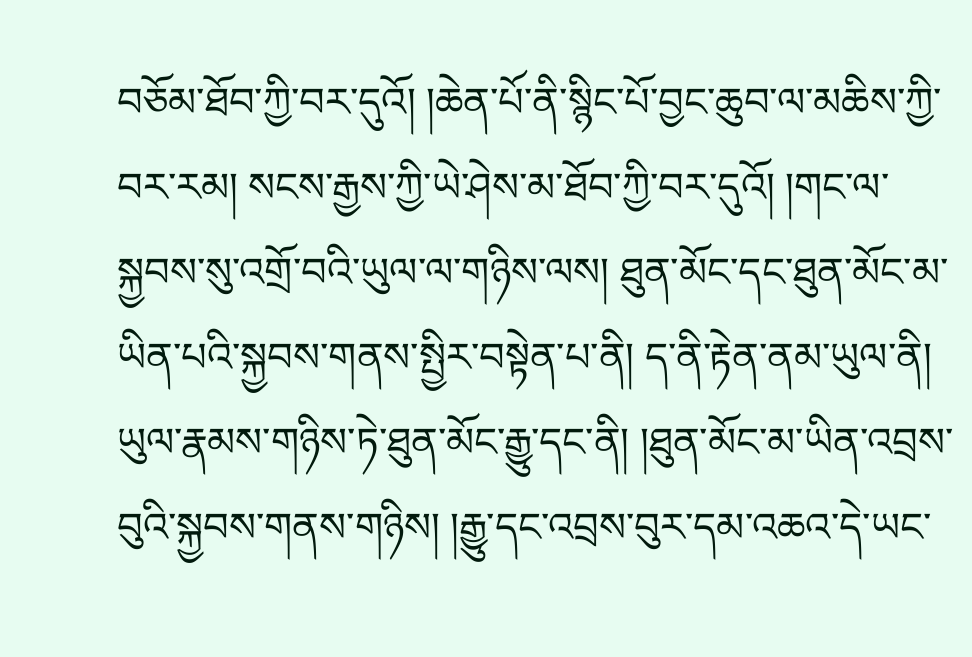བཅོམ་ཐོབ་ཀྱི་བར་དུའོ། །ཆེན་པོ་ནི་སྙིང་པོ་བྱང་ཆུབ་ལ་མཆིས་ཀྱི་བར་རམ། སངས་རྒྱས་ཀྱི་ཡེ་ཤེས་མ་ཐོབ་ཀྱི་བར་དུའོ། །གང་ལ་སྐྱབས་སུ་འགྲོ་བའི་ཡུལ་ལ་གཉིས་ལས། ཐུན་མོང་དང་ཐུན་མོང་མ་ཡིན་པའི་སྐྱབས་གནས་སྤྱིར་བསྟེན་པ་ནི། ད་ནི་རྟེན་ནམ་ཡུལ་ནི། ཡུལ་རྣམས་གཉིས་ཏེ་ཐུན་མོང་རྒྱུ་དང་ནི། །ཐུན་མོང་མ་ཡིན་འབྲས་བུའི་སྐྱབས་གནས་གཉིས། །རྒྱུ་དང་འབྲས་བུར་དམ་འཆའ་དེ་ཡང་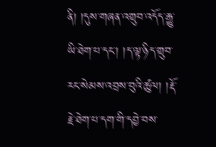ནི། །དུས་གཞན་འགྲུབ་འདོད་རྒྱུ་ཡི་ཐེག་པ་དང་། །ད་ལྟ་ཉིད་གྲུབ་རང་སེམས་འབྲས་བུའི་ཚུལ། །རྡོ་རྗེ་ཐེག་པ་དག་གི་དབྱེ་བས་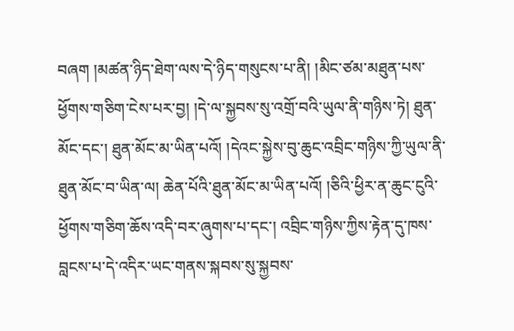བཞག །མཚན་ཉིད་ཐེག་ལས་དེ་ཉིད་གསུངས་པ་ནི། །མིང་ཙམ་མཐུན་པས་ཕྱོགས་གཅིག་ངེས་པར་བྱ། །དེ་ལ་སྐྱབས་སུ་འགྲོ་བའི་ཡུལ་ནི་གཉིས་ཏེ། ཐུན་མོང་དང་། ཐུན་མོང་མ་ཡིན་པའོ། །དེའང་སྐྱེས་བུ་ཆུང་འབྲིང་གཉིས་ཀྱི་ཡུལ་ནི་ཐུན་མོང་བ་ཡིན་ལ། ཆེན་པོའི་ཐུན་མོང་མ་ཡིན་པའོ། །ཅིའི་ཕྱིར་ན་ཆུང་ངུའི་ཕྱོགས་གཅིག་ཆོས་འདི་བར་ཞུགས་པ་དང་། འབྲིང་གཉིས་ཀྱིས་རྟེན་དུ་ཁས་བླངས་པ་དེ་འདིར་ཡང་གནས་སྐབས་སུ་སྐྱབས་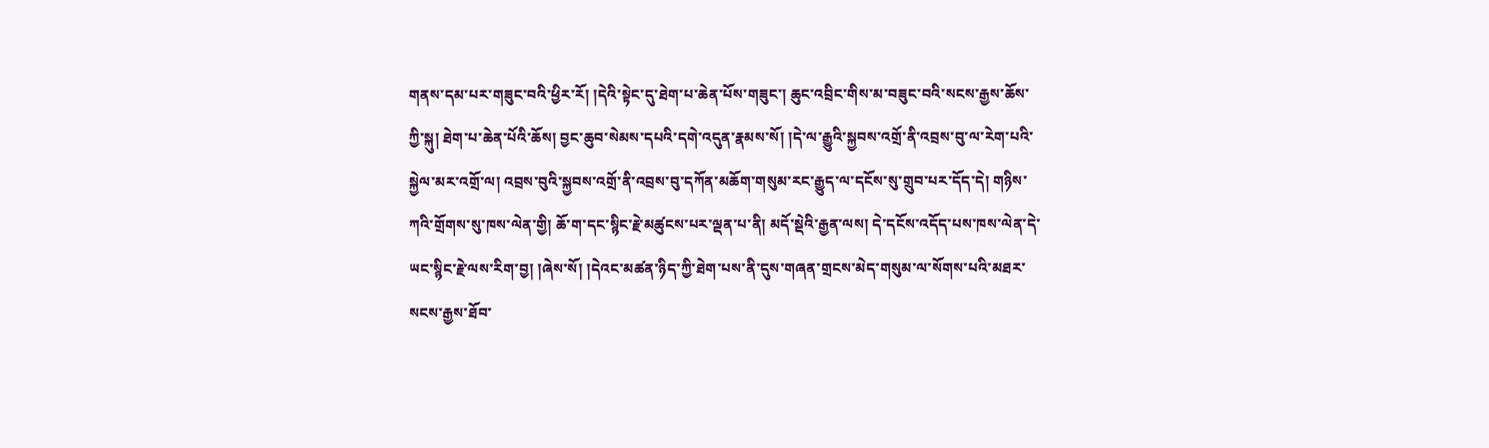གནས་དམ་པར་གཟུང་བའི་ཕྱིར་རོ། །དེའི་སྟེང་དུ་ཐེག་པ་ཆེན་པོས་གཟུང་། ཆུང་འབྲིང་གིས་མ་བཟུང་བའི་སངས་རྒྱས་ཆོས་ཀྱི་སྐུ། ཐེག་པ་ཆེན་པོའི་ཆོས། བྱང་ཆུབ་སེམས་དཔའི་དགེ་འདུན་རྣམས་སོ། །དེ་ལ་རྒྱུའི་སྐྱབས་འགྲོ་ནི་འབྲས་བུ་ལ་རེག་པའི་སྐྱེལ་མར་འགྲོ་ལ། འབྲས་བུའི་སྐྱབས་འགྲོ་ནི་འབྲས་བུ་དཀོན་མཆོག་གསུམ་རང་རྒྱུད་ལ་དངོས་སུ་གྲུབ་པར་དོད་དེ། གཉིས་ཀའི་གྲོགས་སུ་ཁས་ལེན་གྱི། ཆོ་ག་དང་སྙིང་རྗེ་མཚུངས་པར་ལྡན་པ་ནི། མདོ་སྡེའི་རྒྱན་ལས། དེ་དངོས་འདོད་པས་ཁས་ལེན་དེ་ཡང་སྙིང་རྗེ་ལས་རིག་བྱ། །ཞེས་སོ། །དེའང་མཚན་ཉིད་ཀྱི་ཐེག་པས་ནི་དུས་གཞན་གྲངས་མེད་གསུམ་ལ་སོགས་པའི་མཐར་སངས་རྒྱས་ཐོབ་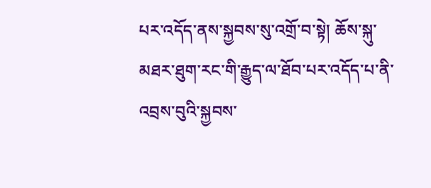པར་འདོད་ནས་སྐྱབས་སུ་འགྲོ་བ་སྟེ། ཆོས་སྐུ་མཐར་ཐུག་རང་གི་རྒྱུད་ལ་ཐོབ་པར་འདོད་པ་ནི་འབྲས་བུའི་སྐྱབས་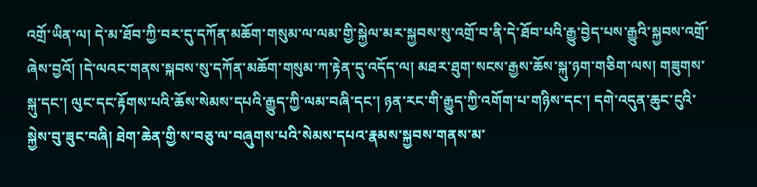འགྲོ་ཡིན་ལ། དེ་མ་ཐོབ་ཀྱི་བར་དུ་དཀོན་མཆོག་གསུམ་ལ་ལམ་གྱི་སྐྱེལ་མར་སྐྱབས་སུ་འགྲོ་བ་ནི་དེ་ཐོབ་པའི་རྒྱུ་བྱེད་པས་རྒྱུའི་སྐྱབས་འགྲོ་ཞེས་བྱའོ། །དེ་ལའང་གནས་སྐབས་སུ་དཀོན་མཆོག་གསུམ་ཀ་རྟེན་དུ་འདོད་ལ། མཐར་ཐུག་སངས་རྒྱས་ཆོས་སྐུ་ཉག་གཅིག་ལས། གཟུགས་སྐུ་དང་། ལུང་དང་རྟོགས་པའི་ཆོས་སེམས་དཔའི་རྒྱུད་ཀྱི་ལམ་བཞི་དང་། ཉན་རང་གི་རྒྱུད་ཀྱི་འགོག་པ་གཉིས་དང་། དགེ་འདུན་ཆུང་ངུའི་སྐྱེས་བུ་ཟུང་བཞི། ཐེག་ཆེན་གྱི་ས་བཅུ་ལ་བཞུགས་པའི་སེམས་དཔའ་རྣམས་སྐྱབས་གནས་མ་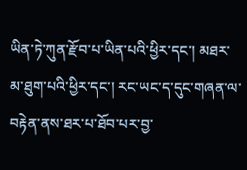ཡིན་ཏེ་ཀུན་རྫོབ་པ་ཡིན་པའི་ཕྱིར་དང་། མཐར་མ་ཐུག་པའི་ཕྱིར་དང་། རང་ཡང་ད་དུང་གཞན་ལ་བརྟེན་ནས་ཐར་པ་ཐོབ་པར་བྱ་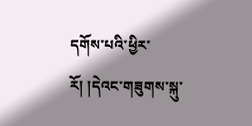དགོས་པའི་ཕྱིར་རོ། །དེའང་གཟུགས་སྐུ་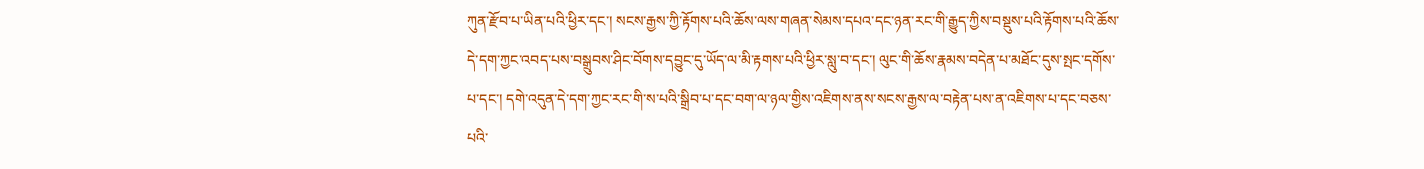ཀུན་རྫོབ་པ་ཡིན་པའི་ཕྱིར་དང་། སངས་རྒྱས་ཀྱི་རྟོགས་པའི་ཆོས་ལས་གཞན་སེམས་དཔའ་དང་ཉན་རང་གི་རྒྱུད་ཀྱིས་བསྡུས་པའི་རྟོགས་པའི་ཆོས་དེ་དག་ཀྱང་འབད་པས་བསྒྲུབས་ཤིང་བོགས་དབྱུང་དུ་ཡོད་ལ་མི་རྟགས་པའི་ཕྱིར་སླུ་བ་དང་། ལུང་གི་ཆོས་རྣམས་བདེན་པ་མཐོང་དུས་སྤང་དགོས་པ་དང་། དགེ་འདུན་དེ་དག་ཀྱང་རང་གི་ས་པའི་སྒྲིབ་པ་དང་བག་ལ་ཉལ་གྱིས་འཇིགས་ནས་སངས་རྒྱས་ལ་བརྟེན་པས་ན་འཇིགས་པ་དང་བཅས་པའི་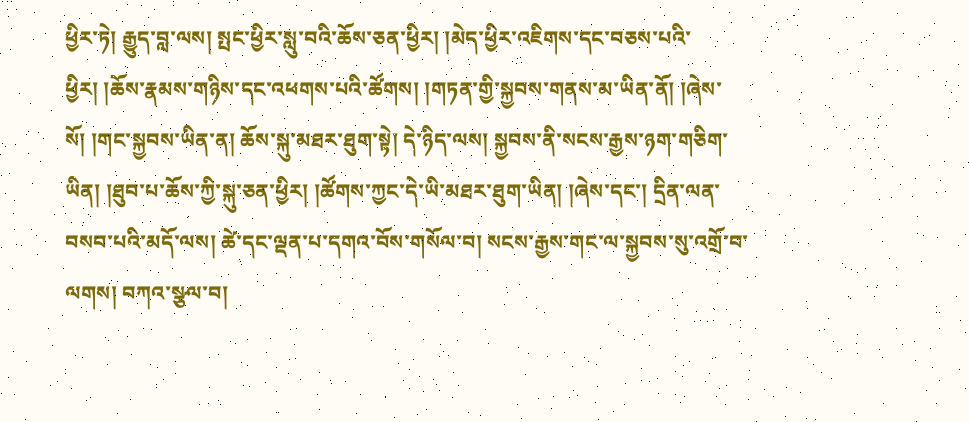ཕྱིར་ཏེ། རྒྱུད་བླ་ལས། སྤང་ཕྱིར་སླུ་བའི་ཆོས་ཅན་ཕྱིར། །མེད་ཕྱིར་འཇིགས་དང་བཅས་པའི་ཕྱིར། །ཆོས་རྣམས་གཉིས་དང་འཕགས་པའི་ཚོགས། །གཏན་གྱི་སྐྱབས་གནས་མ་ཡིན་ནོ། །ཞེས་སོ། །གང་སྐྱབས་ཡིན་ན། ཆོས་སྐུ་མཐར་ཐུག་སྟེ། དེ་ཉིད་ལས། སྐྱབས་ནི་སངས་རྒྱས་ཉག་གཅིག་ཡིན། །ཐུབ་པ་ཆོས་ཀྱི་སྐུ་ཅན་ཕྱིར། །ཚོགས་ཀྱང་དེ་ཡི་མཐར་ཐུག་ཡིན། །ཞེས་དང་། དྲིན་ལན་བསབ་པའི་མདོ་ལས། ཚེ་དང་ལྡན་པ་དགའ་བོས་གསོལ་བ། སངས་རྒྱས་གང་ལ་སྐྱབས་སུ་འགྲོ་བ་ལགས། བཀའ་སྩལ་བ།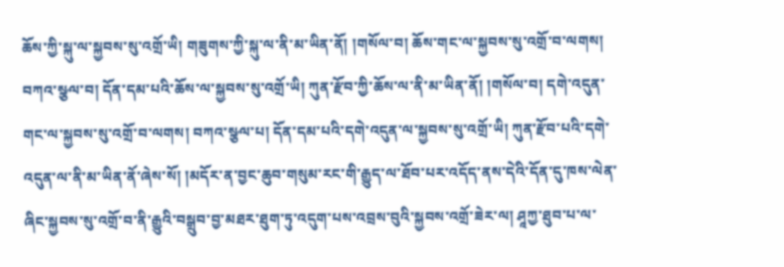ཆོས་ཀྱི་སྐུ་ལ་སྐྱབས་སུ་འགྲོ་ཡི། གཟུགས་ཀྱི་སྐུ་ལ་ནི་མ་ཡིན་ནོ། །གསོལ་བ། ཆོས་གང་ལ་སྐྱབས་སུ་འགྲོ་བ་ལགས། བཀའ་སྩལ་བ། དོན་དམ་པའི་ཆོས་ལ་སྐྱབས་སུ་འགྲོ་ཡི། ཀུན་རྫོབ་ཀྱི་ཆོས་ལ་ནི་མ་ཡིན་ནོ། །གསོལ་བ། དགེ་འདུན་གང་ལ་སྐྱབས་སུ་འགྲོ་བ་ལགས། བཀའ་སྩལ་པ། དོན་དམ་པའི་དགེ་འདུན་ལ་སྐྱབས་སུ་འགྲོ་ཡི། ཀུན་རྫོབ་པའི་དགེ་འདུན་ལ་ནི་མ་ཡིན་ནོ་ཞེས་སོ། །མདོར་ན་བྱང་ཆུབ་གསུམ་རང་གི་རྒྱུད་ལ་ཐོབ་པར་འདོད་ནས་དེའི་དོན་དུ་ཁས་ལེན་ཞིང་སྐྱབས་སུ་འགྲོ་བ་ནི་རྒྱུའི་བསྒྲུབ་བྱ་མཐར་ཐུག་ཏུ་འདུག་པས་འབྲས་བུའི་སྐྱབས་འགྲོ་ཟེར་ལ། ཤཱཀྱ་ཐུབ་པ་ལ་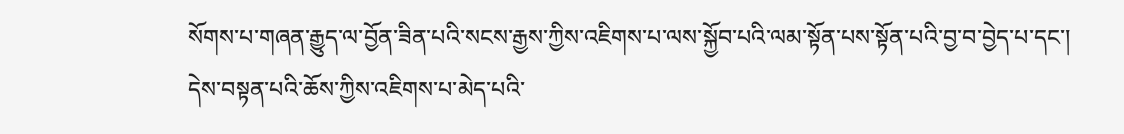སོགས་པ་གཞན་རྒྱུད་ལ་བྱོན་ཟིན་པའི་སངས་རྒྱས་ཀྱིས་འཇིགས་པ་ལས་སྐྱོབ་པའི་ལམ་སྟོན་པས་སྟོན་པའི་བྱ་བ་བྱེད་པ་དང་། དེས་བསྟན་པའི་ཆོས་ཀྱིས་འཇིགས་པ་མེད་པའི་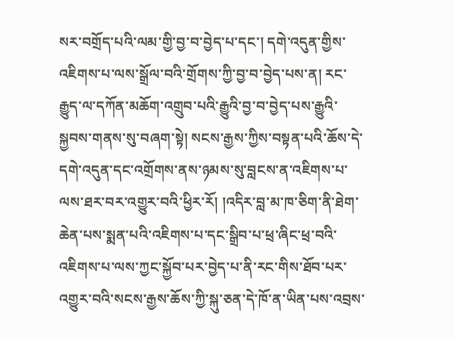སར་བགྲོད་པའི་ལམ་གྱི་བྱ་བ་བྱེད་པ་དང་། དགེ་འདུན་གྱིས་འཇིགས་པ་ལས་སྒྲོལ་བའི་གྲོགས་ཀྱི་བྱ་བ་བྱེད་པས་ན། རང་རྒྱུད་ལ་དཀོན་མཆོག་འགྲུབ་པའི་རྒྱུའི་བྱ་བ་བྱེད་པས་རྒྱུའི་སྐྱབས་གནས་སུ་བཞག་སྟེ། སངས་རྒྱས་ཀྱིས་བསྟན་པའི་ཆོས་དེ་དགེ་འདུན་དང་འགྲོགས་ནས་ཉམས་སུ་བླངས་ན་འཇིགས་པ་ལས་ཐར་བར་འགྱུར་བའི་ཕྱིར་རོ། །འདིར་བླ་མ་ཁ་ཅིག་ནི་ཐེག་ཆེན་པས་སྨན་པའི་འཇིགས་པ་དང་སྒྲིབ་པ་ཕྲ་ཞིང་ཕྲ་བའི་འཇིགས་པ་ལས་ཀྱང་སྐྱོབ་པར་བྱེད་པ་ནི་རང་གིས་ཐོབ་པར་འགྱུར་བའི་སངས་རྒྱས་ཆོས་ཀྱི་སྐུ་ཅན་དེ་ཁོ་ན་ཡིན་པས་འབྲས་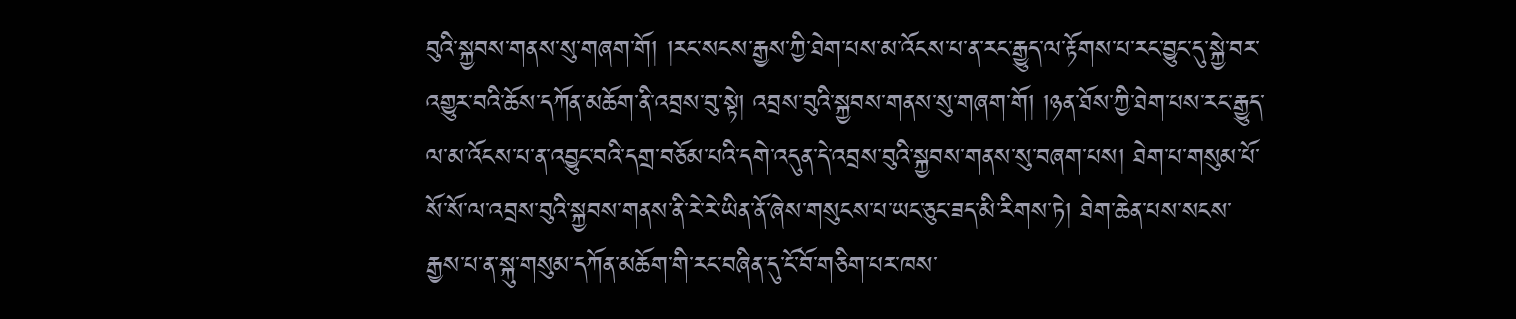བུའི་སྐྱབས་གནས་སུ་གཞག་གོ། །རང་སངས་རྒྱས་ཀྱི་ཐེག་པས་མ་འོངས་པ་ན་རང་རྒྱུད་ལ་རྟོགས་པ་རང་བྱུང་དུ་སྐྱེ་བར་འགྱུར་བའི་ཆོས་དཀོན་མཆོག་ནི་འབྲས་བུ་སྟེ། འབྲས་བུའི་སྐྱབས་གནས་སུ་གཞག་གོ། །ཉན་ཐོས་ཀྱི་ཐེག་པས་རང་རྒྱུད་ལ་མ་འོངས་པ་ན་འབྱུང་བའི་དགྲ་བཅོམ་པའི་དགེ་འདུན་དེ་འབྲས་བུའི་སྐྱབས་གནས་སུ་བཞག་པས། ཐེག་པ་གསུམ་པོ་སོ་སོ་ལ་འབྲས་བུའི་སྐྱབས་གནས་ནི་རེ་རེ་ཡིན་ནོ་ཞེས་གསུངས་པ་ཡང་ཅུང་ཟད་མི་རིགས་ཏེ། ཐེག་ཆེན་པས་སངས་རྒྱས་པ་ན་སྐུ་གསུམ་དཀོན་མཆོག་གི་རང་བཞིན་དུ་ངོ་བོ་གཅིག་པར་ཁས་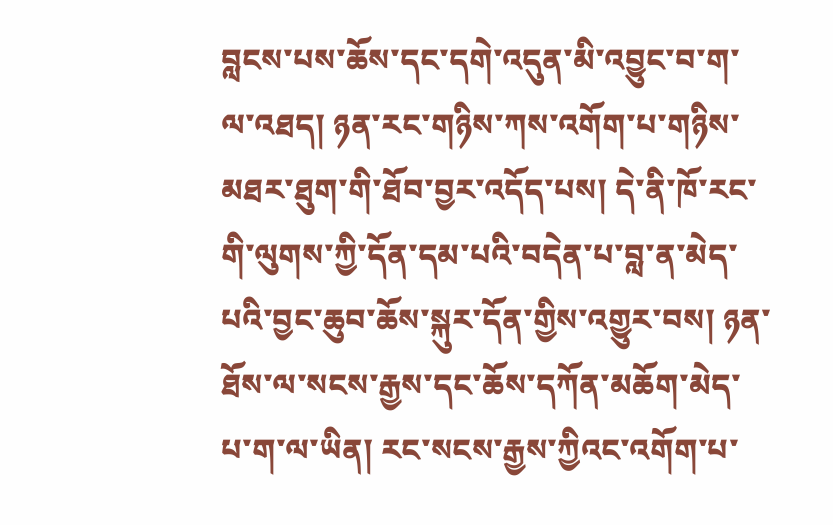བླངས་པས་ཆོས་དང་དགེ་འདུན་མི་འབྱུང་བ་ག་ལ་འཐད། ཉན་རང་གཉིས་ཀས་འགོག་པ་གཉིས་མཐར་ཐུག་གི་ཐོབ་བྱར་འདོད་པས། དེ་ནི་ཁོ་རང་གི་ལུགས་ཀྱི་དོན་དམ་པའི་བདེན་པ་བླ་ན་མེད་པའི་བྱང་ཆུབ་ཆོས་སྐུར་དོན་གྱིས་འགྱུར་བས། ཉན་ཐོས་ལ་སངས་རྒྱས་དང་ཆོས་དཀོན་མཆོག་མེད་པ་ག་ལ་ཡིན། རང་སངས་རྒྱས་ཀྱིའང་འགོག་པ་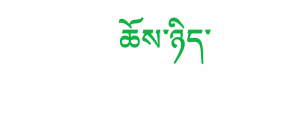ཆོས་ཉིད་